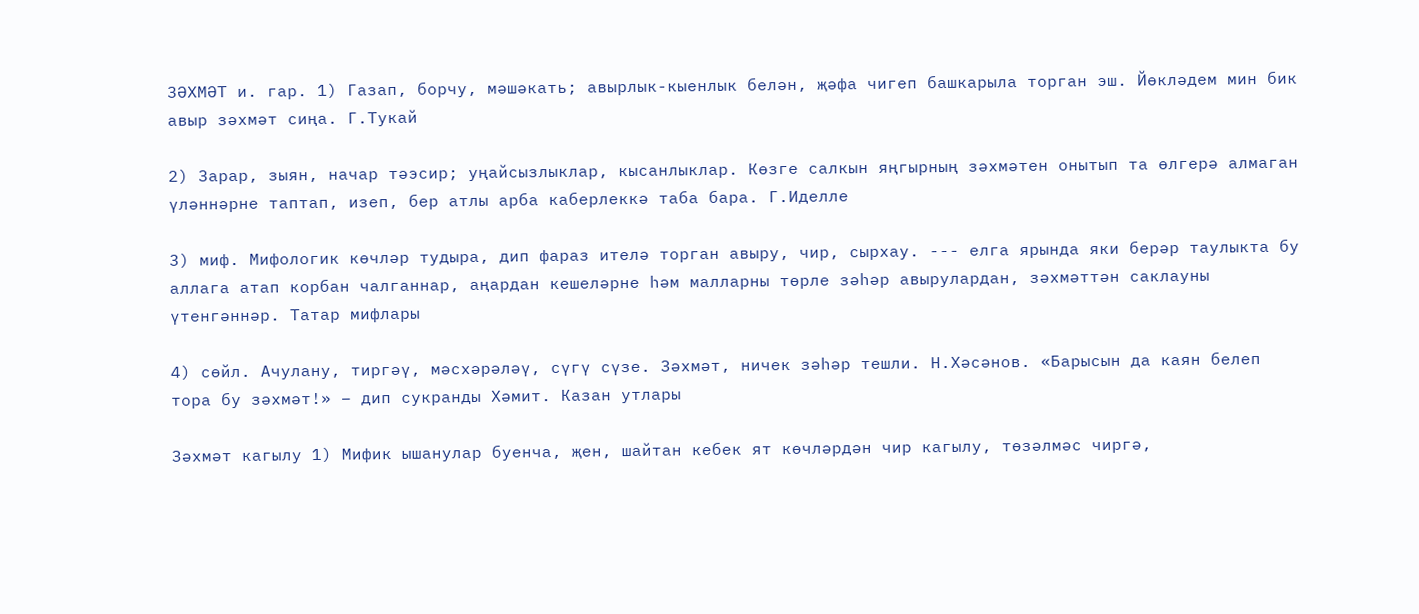ЗӘХМӘТ и. гар. 1) Газап, борчу, мәшәкать; авырлык-кыенлык белән, җәфа чигеп башкарыла торган эш. Йөкләдем мин бик авыр зәхмәт сиңа. Г.Тукай

2) Зарар, зыян, начар тәэсир; уңайсызлыклар, кысанлыклар. Көзге салкын яңгырның зәхмәтен онытып та өлгерә алмаган үләннәрне таптап, изеп, бер атлы арба каберлеккә таба бара. Г.Иделле

3) миф. Мифологик көчләр тудыра, дип фараз ителә торган авыру, чир, сырхау. --- елга ярында яки берәр таулыкта бу аллага атап корбан чалганнар, аңардан кешеләрне һәм малларны төрле зәһәр авырулардан, зәхмәттән саклауны үтенгәннәр. Татар мифлары

4) сөйл. Ачулану, тиргәү, мәсхәрәләү, сүгү сүзе. Зәхмәт, ничек зәһәр тешли. Н.Хәсәнов. «Барысын да каян белеп тора бу зәхмәт!» – дип сукранды Хәмит. Казан утлары

Зәхмәт кагылу 1) Мифик ышанулар буенча, җен, шайтан кебек ят көчләрдән чир кагылу, төзәлмәс чиргә,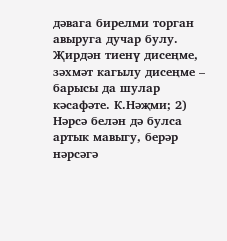дәвага бирелми торган авыруга дучар булу. Җирдән тиенү дисеңме, зәхмәт кагылу дисеңме – барысы да шулар кәсафәте. К.Нәҗми; 2) Нәрсә белән дә булса артык мавыгу, берәр нәрсәгә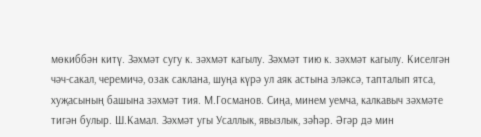мөкиббән китү. Зәхмәт сугу к. зәхмәт кагылу. Зәхмәт тию к. зәхмәт кагылу. Киселгән чәч-сакал, черемичә, озак саклана, шуңа күрә ул аяк астына эләксә, тапталып ятса, хуҗасының башына зәхмәт тия. М.Госманов. Сиңа, минем уемча, калкавыч зәхмәте тигән булыр. Ш.Камал. Зәхмәт угы Усаллык, явызлык, зәһәр. Әгәр дә мин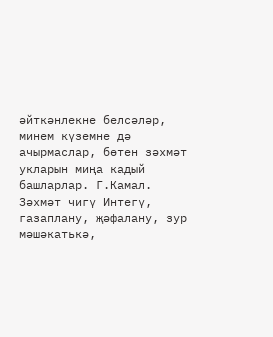әйткәнлекне белсәләр, минем күземне дә ачырмаслар, бөтен зәхмәт укларын миңа кадый башларлар. Г.Камал. Зәхмәт чигү Интегү, газаплану, җәфалану, зур мәшәкатькә,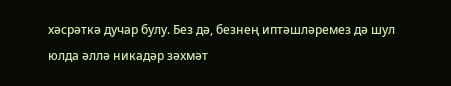хәсрәткә дучар булу. Без дә, безнең иптәшләремез дә шул юлда әллә никадәр зәхмәт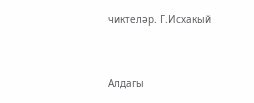чиктеләр. Г.Исхакый



Алдагы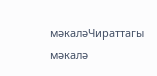мәкаләЧираттагы мәкалә